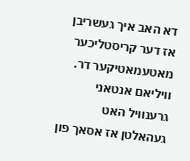דא האב איך געשריבן אז דער קריסטליכער מאטעמאטיקער דר. וויליאם אנטאני גרענוויל האט
געהאלטן אז אסאך פון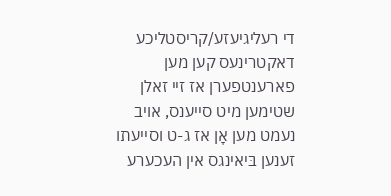די רעליגיעזע/קריסטליכע דאקטרינעס קען מען פארענטפערן אז זיי זאלן שטימען מיט סייענס, אויב נעמט מען אָן אז ג-ט וסייעתו זענען בּיאינגס אין העכערע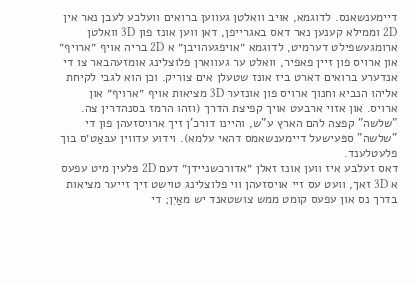דיימענשאנס. לדוגמא, אויב וואלטן געווען ברואים וועלכע לעבן נאר אין 2D וממילא קענען נאר דאס באגרייפן, דאן ווען אונז פון 3D וואלטן ארומגעשפילט דערמיט, לדוגמא ״אויפגעהויבן״ א 2D בריה אויף ״ארויף״ און ארויס פון זיין פאפיר, וואלט ער געווארן פלוצלינג אומזעהבאר צו די אנדערע ברואים דארט ביז אונז שטעלן אים צוריק. וכן הוא לגבי לקיחת אליהו הנביא וחנוך ארויס פון אונזער 3D מציאות אויף ״ארויף״ און ארויס. און אזוי ארבעט אויך קפיצת הדרך (וזהו הרמז בסנהדרין צה. "שלשה" קפצה להם הארץ ע"ש, והיינו דורכ'ן זיך ארויסזעהן פון די "שלשה" ספּעישעל דיימענשאמס דהאי עלמא). וידוע עדווין עבּאַט׳ס בוך
פלעטלענד.
דאס זעלבע איז ווען אונז זאלן ״אדורכשניידן״ דעם 2D פּלעין מיט עפעס א 3D זאך, וועט עס זיי אויסזעהן ווי פלוצלינג טוישט זיך זייער מציאות בדרך נס און עפעס קומט ממש צושטאנד יש מאַיִן; די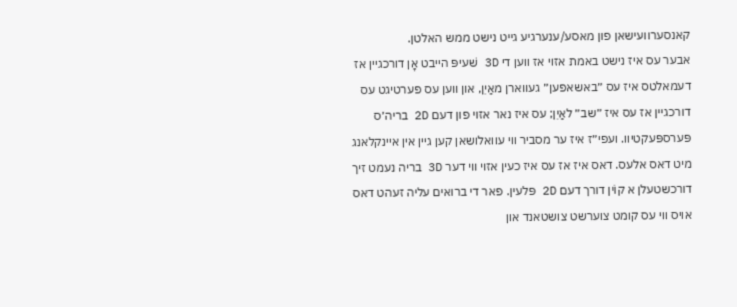קאנסערוועישאן פון מאסע/ענערגיע גייט נישט ממש האלטן.
אבער עס איז נישט באמת אזוי אז ווען די 3D שׁעיפּ הייבט אָן דורכגיין אז דעמאלטס איז עס ״באשאפען״ געווארן מאַיִן, און ווען עס פערטיגט עס דורכגיין אז עס איז ״שב״ לאַיִן; עס איז נאר אזוי פון דעם 2D בריה׳ס פּערספּעקטיוו. ועפי״ז איז ער מסביר ווי עוואלושאן קען גיין אין איינקלאנג מיט דאס אלעס. דאס איז אז עס איז כעין אזוי ווי דער 3D בריה נעמט זיך דורכשטעלן א קוֺין דורך דעם 2D פּלעין. פאר די ברואים עליה זעהט דאס אויס ווי עס קומט צוערשט צושטאנד און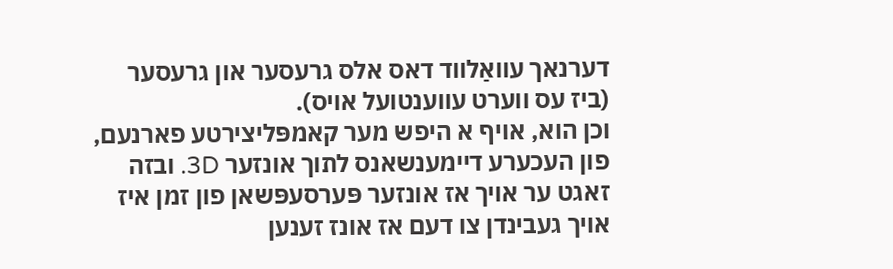דערנאך עוואַלווד דאס אלס גרעסער און גרעסער (ביז עס ווערט עווענטועל אויס).
וכן הוא, אויף א היפש מער קאמפּליצירטע פארנעם, פון העכערע דיימענשאנס לתוך אונזער 3D. ובזה זאגט ער אויך אז אונזער פּערסעפּשאן פון זמן איז אויך געבינדן צו דעם אז אונז זענען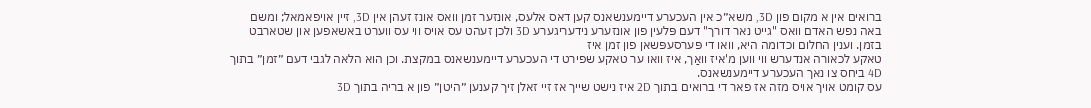ברואים אין א מקום פון 3D, משא״כ אין העכערע דיימענשאנס קען דאס אלעס, אונזער זמן וואס אונז זעהן אין 3D, זיין אויפאמאל; ומשם באה נפש האדם וואס "גייט נאר דורך" דעם פּלעין פון אונזערע נידעריגערע 3D ולכן זעהט עס אויס ווי עס ווערט באשאפען און שטארבט בזמן. וענין החלום וכדומה היא, וואו די פּערסעפּשאן פון זמן איז
טאקע לכאורה אנדערש ווי ווען מ'איז וואַך, איז וואו ער טאקע שפירט די העכערע דיימענשאנס במקצת. וכן הוא הלאה לגבי דעם ״זמן״ בתוך 4D ביחס צו נאך העכערע דיימענשאנס.
עס קומט אויך אויס מזה אז פאר די ברואים בתוך 2D איז נישט שייך אז זיי זאלן זיך קענען ״היטן״ פון א בריה בתוך 3D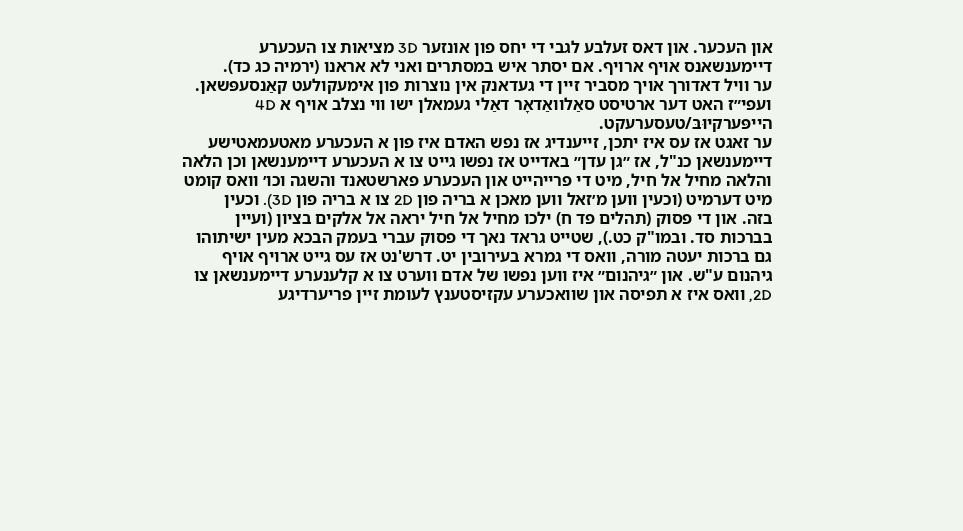און העכער. און דאס זעלבע לגבי די יחס פון אונזער 3D מציאות צו העכערע דיימענשאנס אויף ארויף. אם יסתר איש במסתרים ואני לא אראנו (ירמיה כג כד).
ער וויל דאדורך אויך מסביר זיין די געדאנק אין נוצרות פון אימעקולעט קאַנסעפּשאן. ועפי״ז האט דער ארטיסט סאַלוואַדאָר דאַלי געמאלן ישו ווי נצלב אויף א 4D הייפּערקיוּבּ/טעסערעקט.
ער זאגט אז עס איז יתכן, זייענדיג אז נפש האדם איז פון א העכערע מאטעמאטישע דיימענשאן כנ"ל, אז ״גן עדן״ באדייט אז נפשו גייט צו א העכערע דיימענשאן וכן הלאה והלאה מחיל אל חיל, מיט די פרייהייט און העכערע פארשטאנד והשגה וכו׳ וואס קומט מיט דערמיט (וכעין ווען מ׳זאל ווען מאכן א בריה פון 2D צו א בריה פון 3D). וכעין
בזה. און די פסוק (תהלים פד ח) ילכו מחיל אל חיל יראה אל אלקים בציון (ועיין בברכות סד. ובמו"ק כט.), שטייט גראד נאך די פסוק עברי בעמק הבכא מעין ישיתוהו גם ברכות יעטה מורה, וואס די גמרא בעירובין יט. דרש'נט אז עס גייט ארויף אויף גיהנום ע"ש. און ״גיהנום״ איז ווען נפשו של אדם ווערט צו א קלענערע דיימענשאן צו 2D, וואס איז א תפיסה און שוואכערע עקזיסטענץ לעומת זיין פריערדיגע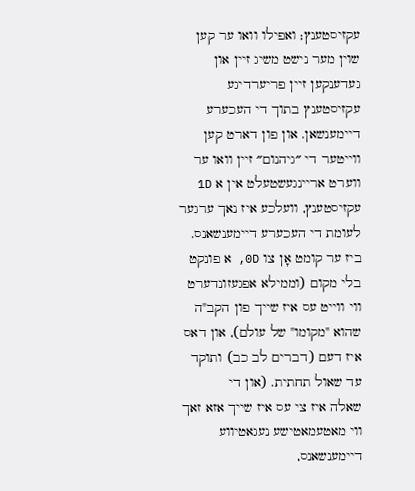עקזיסטענץ; ואפילו וואו ער קען שוין מער נישט משיג זיין און געדענקען זיין פריערדיגע עקזיסטענץ בתוך די העכערע דיימענשאן. און פון דארט קען ווייטער די ״גיהנום״ זיין וואו ער ווערט אריינגעשטעלט אין א 1D עקזיסטענץ, וועלכע איז נאך ערגער לעומת די העכערע דיימענשאנס. ביז ער קומט אָן צו 0D, א פונקט בלי מקום (וממילא אפגעזונדערט ווי ווייט עס איז שייך פון הקב"ה שהוא "מקומו" של עולם), און דאס איז דעם (דברים לב כב) ותוקד עד שאול תחתית. (און די
שאלה איז צי עס איז שייך אזא זאך ווי מאטעמאטישע נעגאטיווע דיימענשאנס,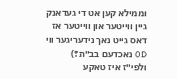וממילא קען אט די געדאנק גיין ווייטער און ווייטער אז דאס גייט נאך נידעריגער ווי 0D נאכדעם בב״ת?)
ולפי״ז איז טאקע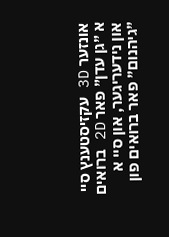אונזער 3D עקזיסטענץ סיי א ״גן עדן״ פאר 2D ברואים און נידעריגער, און סיי א ״גיהנום״ פאר ברואים פון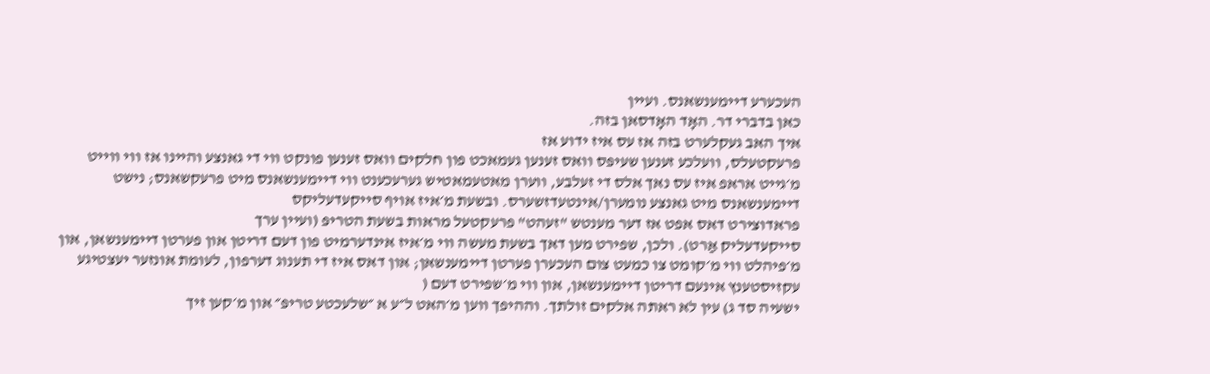העכערע דיימענשאנס. ועיין
כאן בדברי דר. האָד האָדסאן בזה.
איך האב געקלערט בזה אז עס איז ידוע אז
פרעקטעלס, וועלכע זענען שעיפּס וואס זענען געמאכט פון חלקים וואס זענען פונקט ווי די גאנצע והיינו אז ווי ווייט מ׳גייט אראפ איז עס נאך אלס די זעלבע, ווערן מאטעמאטיש גערעכענט ווי דיימענשאנס מיט פרעקשאנס; נישט דיימענשאנס מיט גאנצע נומערן/אינטעדזשערס. ובשעת מ׳איז אויף סייקעדעליקס
פראדוצירט דאס אפט אז דער מענטש "זעהט" פרעקטעל מראות בשעת הטריפּ (ועיין ערך
סייקעדעליק אַרט). ולכן, שפירט מען דאך בשעת מעשה ווי מ׳איז אינדערמיט פון דעם דריטן און פערטן דיימענשאן, און מ׳פיהלט ווי מ׳קומט צו כמעט צום העכערן פערטן דיימענשאן; און דאס איז די תענוג דערפון, לעומת אונזער יעצטיגע עקזיסטענץ אינעם דריטן דיימענשאן, און ווי מ׳שפירט דעם (
ישעיה סד ג) עין לא ראתה אלקים זולתך. וההיפך ווען מ׳האט ל״ע א ״שלעכטע טריפּ״ און מ׳קען זיך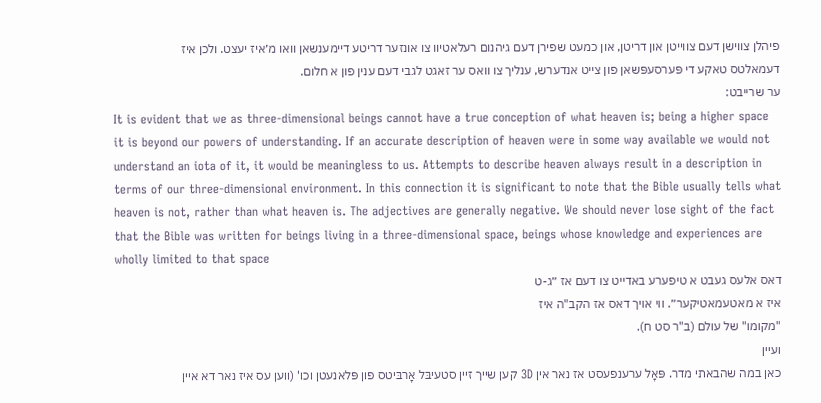פיהלן צווישן דעם צווייטן און דריטן, און כמעט שפירן דעם גיהנום רעלאטיוו צו אונזער דריטע דיימענשאן וואו מ׳איז יעצט. ולכן איז דעמאלטס טאקע די פּערסעפּשאן פון צייט אנדערש, ענליך צו וואס ער זאגט לגבי דעם ענין פון א חלום.
ער שרייבט:
It is evident that we as three-dimensional beings cannot have a true conception of what heaven is; being a higher space it is beyond our powers of understanding. If an accurate description of heaven were in some way available we would not understand an iota of it, it would be meaningless to us. Attempts to describe heaven always result in a description in terms of our three-dimensional environment. In this connection it is significant to note that the Bible usually tells what heaven is not, rather than what heaven is. The adjectives are generally negative. We should never lose sight of the fact that the Bible was written for beings living in a three-dimensional space, beings whose knowledge and experiences are wholly limited to that space
דאס אלעס געבט א טיפערע באדייט צו דעם אז ״ג-ט
איז א מאטעמאטיקער״. ווי אויך דאס אז הקב"ה איז
"מקומו" של עולם (ב"ר סט ח).
ועיין
כאן במה שהבאתי מדר. פּאָל ערענפעסט אז נאר אין 3D קען שייך זיין סטעיבּל אָרבּיטס פון פּלאנעטן וכו' (ווען עס איז נאר דא איין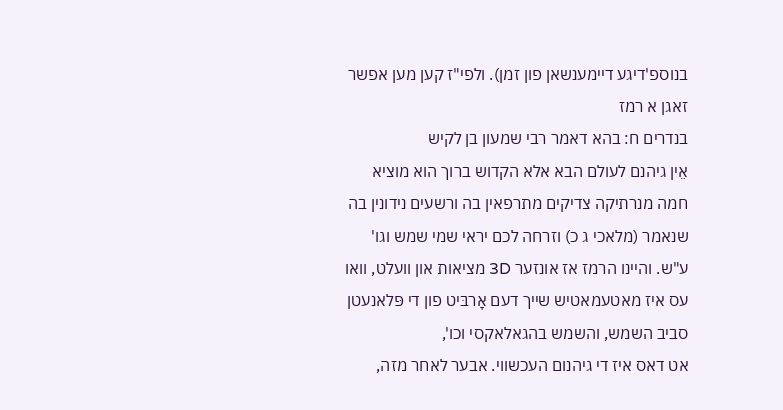בנוספ'דיגע דיימענשאן פון זמן). ולפי"ז קען מען אפשר זאגן א רמז
בנדרים ח: בהא דאמר רבי שמעון בן לקיש
אֵין גיהנם לעולם הבא אלא הקדוש ברוך הוא מוציא חמה מנרתיקה צדיקים מתרפאין בה ורשעים נידונין בה שנאמר (מלאכי ג כ) וזרחה לכם יראי שמי שמש וגו' ע"ש. והיינו הרמז אז אונזער 3D מציאות און וועלט, וואו עס איז מאטעמאטיש שייך דעם אָרבּיט פון די פּלאנעטן סביב השמש, והשמש בהגאלאקסי וכו',
אט דאס איז די גיהנום העכשווי. אבער לאחר מזה,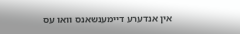אין אנדערע דיימענשאנס וואו עס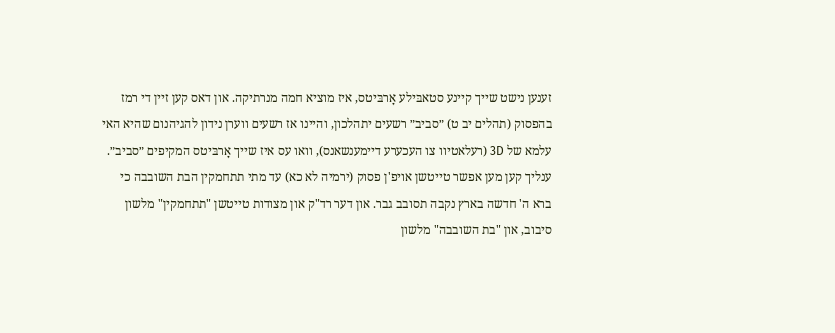זענען נישט שייך קיינע סטאבּילע אָרבּיטס, איז מוציא חמה מנרתיקה. און דאס קען זיין די רמז בהפסוק (תהלים יב ט) ״סביב״ רשעים יתהלכון, והיינו אז רשעים ווערן נידון להגיהנום שהיא האי עלמא של 3D (רעלאטיוו צו העכערע דיימענשאנס), וואו עס איז שייך אָרבּיטס המקיפים ״סביב״.
ענליך קען מען אפשר טייטשן אויפ'ן פסוק (ירמיה לא כא) עד מתי תתחמקין הבת השובבה כי ברא ה' חדשה בארץ נקבה תסובב גבר. און דער רד"ק און מצודות טייטשן "תתחמקין" מלשון סיבוב, און "בת השובבה" מלשון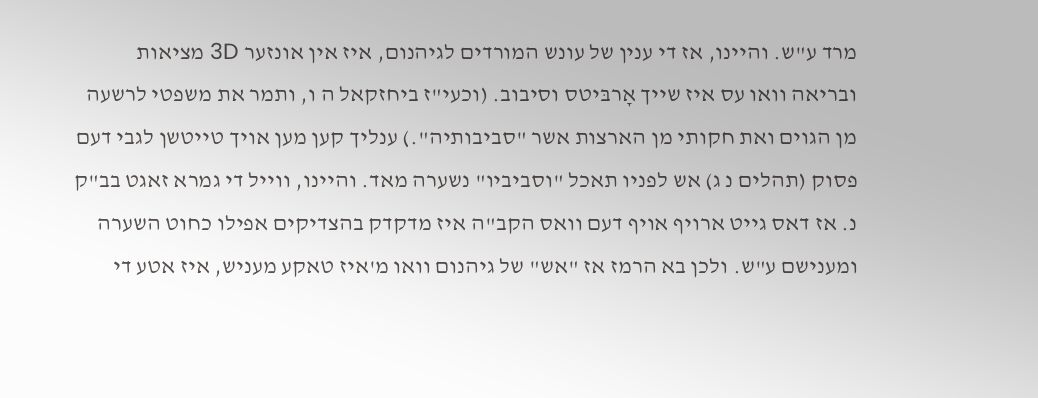מרד ע"ש. והיינו, אז די ענין של עונש המורדים לגיהנום, איז אין אונזער 3D מציאות ובריאה וואו עס איז שייך אָרבּיטס וסיבוב. (וכעי"ז ביחזקאל ה ו, ותמר את משפטי לרשעה מן הגוים ואת חקותי מן הארצות אשר "סביבותיה".) ענליך קען מען אויך טייטשן לגבי דעם פסוק (תהלים נ ג) אש לפניו תאכל "וסביביו" נשערה מאד. והיינו, ווייל די גמרא זאגט בב"ק נ. אז דאס גייט ארויף אויף דעם וואס הקב"ה איז מדקדק בהצדיקים אפילו כחוט השערה ומענישם ע"ש. ולכן בא הרמז אז "אש" של גיהנום וואו מ'איז טאקע מעניש, איז אטע די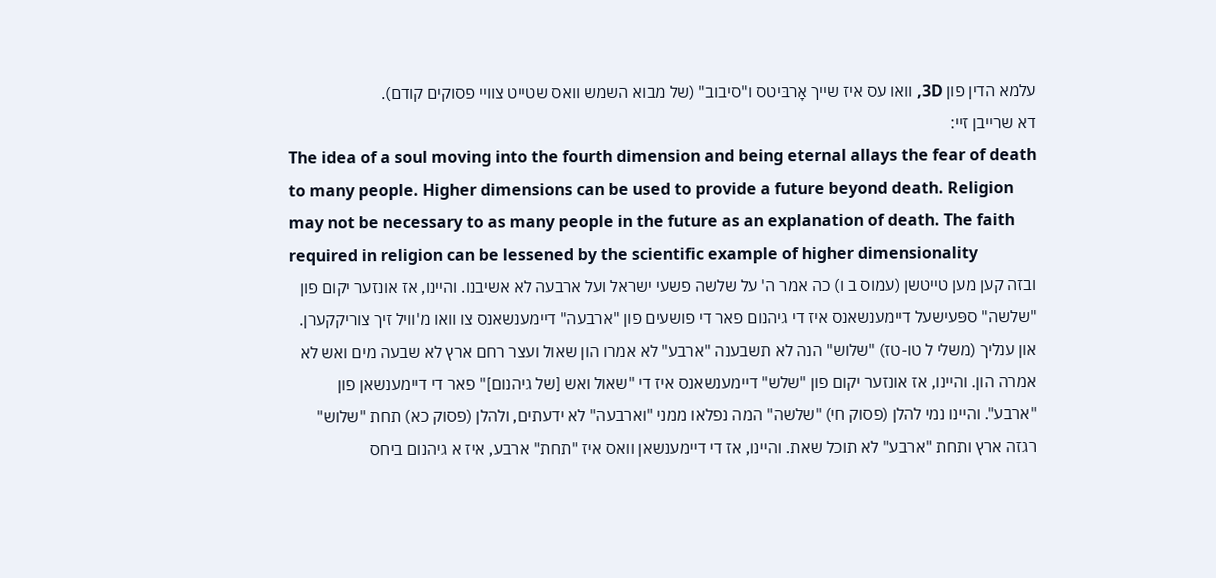עלמא הדין פון 3D, וואו עס איז שייך אָרבּיטס ו"סיבוב" (של מבוא השמש וואס שטייט צוויי פסוקים קודם).
דא שרייבן זיי:
The idea of a soul moving into the fourth dimension and being eternal allays the fear of death to many people. Higher dimensions can be used to provide a future beyond death. Religion may not be necessary to as many people in the future as an explanation of death. The faith required in religion can be lessened by the scientific example of higher dimensionality
ובזה קען מען טייטשן (עמוס ב ו) כה אמר ה' על שלשה פשעי ישראל ועל ארבעה לא אשיבנו. והיינו, אז אונזער יקום פון "שלשה" ספּעישעל דיימענשאנס איז די גיהנום פאר די פושעים פון "ארבעה" דיימענשאנס צו וואו מ'וויל זיך צוריקקערן. און ענליך (משלי ל טו-טז) "שלוש" הנה לא תשבענה "ארבע" לא אמרו הון שאול ועצר רחם ארץ לא שבעה מים ואש לא אמרה הון. והיינו, אז אונזער יקום פון "שלש" דיימענשאנס איז די "שאול ואש [של גיהנום]" פאר די דיימענשאן פון "ארבע". והיינו נמי להלן (פסוק חי) "שלשה" המה נפלאו ממני "וארבעה" לא ידעתים, ולהלן (פסוק כא) תחת "שלוש" רגזה ארץ ותחת "ארבע" לא תוכל שאת. והיינו, אז די דיימענשאן וואס איז "תחת" ארבע, איז א גיהנום ביחס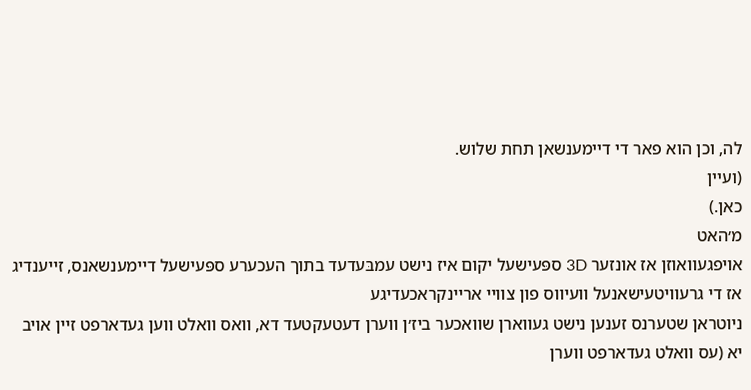לה, וכן הוא פאר די דיימענשאן תחת שלוש.
(ועיין
כאן.)
מ׳האט
אויפגעוואוזן אז אונזער 3D ספּעישעל יקום איז נישט עמבּעדעד בתוך העכערע ספּעישעל דיימענשאנס, זייענדיג אז די גרעוויטעישאנעל וועיווס פון צוויי אריינקראכעדיגע
ניוטראן שטערנס זענען נישט געווארן שוואכער ביז׳ן ווערן דעטעקטעד דא, וואס וואלט ווען געדארפט זיין אויב יא (עס וואלט געדארפט ווערן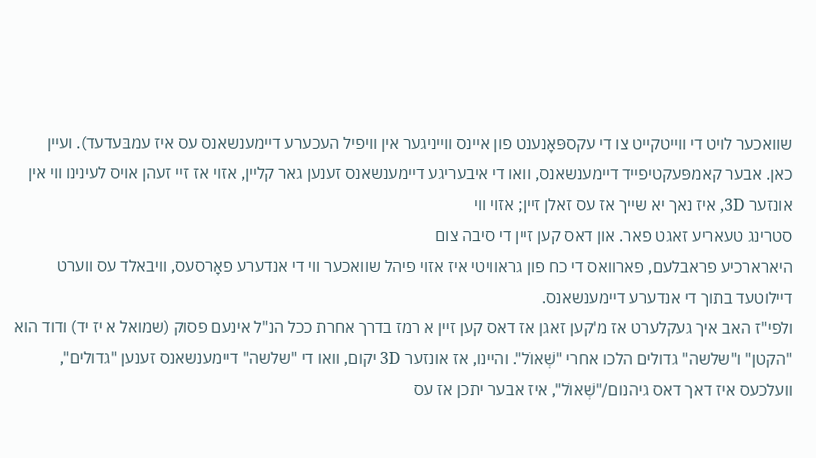שוואכער לויט די ווייטקייט צו די עקספּאָנענט פון איינס ווייניגער אין וויפיל העכערע דיימענשאנס עס איז עמבּעדעד). ועיין
כאן. אבער קאמפּעקטיפייד דיימענשאנס, וואו די איבעריגע דיימענשאנס זענען גאר קליין, אזוי אז זיי זעהן אויס לעינינו ווי אין אונזער 3D, איז נאך יא שייך אז עס זאלן זיין; אזוי ווי
סטרינג טעאריע זאגט פאר. און דאס קען זיין די סיבה צום
היארארכיע פראבלעם, פארוואס די כח פון גראוויטי איז אזוי פיהל שוואכער ווי די אנדערע פאָרסעס, וויבאלד עס ווערט דיילוטעד בתוך די אנדערע דיימענשאנס.
ולפי"ז האב איך געקלערט אז מ'קען זאגן אז דאס קען זיין א רמז בדרך אחרת ככל הנ"ל אינעם פסוק (שמואל א יז יד) ודוד הוא "הקטן" ו"שלשה" גדולים הלכו אחרי "שְׁאוׂל". והיינו, אז אונזער 3D יקום, וואו די "שלשה" דיימענשאנס זענען "גדולים", וועלכעס איז דאך דאס גיהנום/"שְׁאוׂל", איז אבער יתכן אז עס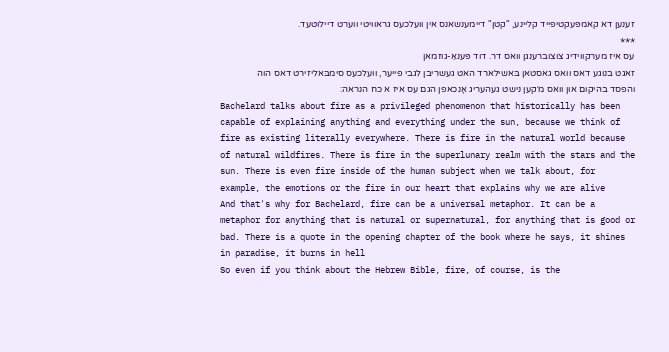זענען דא קאמפּעקטיפייד קליינע, "קטן" דיימענשאנס אין וועלכעס גראוויטי ווערט דיילוטעד.
***
עס איז מערקווידיג צוצוברענגן וואס דר. דוד פּענאַ-גוזמאן
זאגט בנוגע דאס וואס גאסטאן בּאשילארד האט געשריבן לגבי פייער, וועלכעס סימבּאליזירט דאס הוה והפסד בהיקום און וואס מ׳קען נישט געהעריג אָנכאפן הגם עס איז א כח הנראה:
Bachelard talks about fire as a privileged phenomenon that historically has been capable of explaining anything and everything under the sun, because we think of fire as existing literally everywhere. There is fire in the natural world because of natural wildfires. There is fire in the superlunary realm with the stars and the sun. There is even fire inside of the human subject when we talk about, for example, the emotions or the fire in our heart that explains why we are alive
And that's why for Bachelard, fire can be a universal metaphor. It can be a metaphor for anything that is natural or supernatural, for anything that is good or bad. There is a quote in the opening chapter of the book where he says, it shines in paradise, it burns in hell
So even if you think about the Hebrew Bible, fire, of course, is the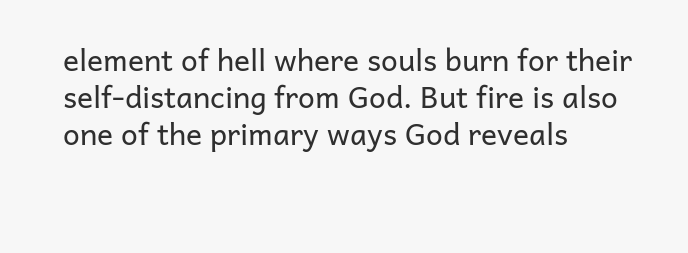element of hell where souls burn for their self-distancing from God. But fire is also one of the primary ways God reveals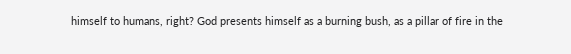himself to humans, right? God presents himself as a burning bush, as a pillar of fire in the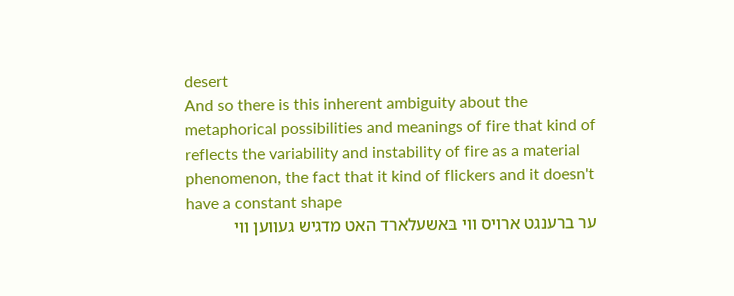desert
And so there is this inherent ambiguity about the metaphorical possibilities and meanings of fire that kind of reflects the variability and instability of fire as a material phenomenon, the fact that it kind of flickers and it doesn't have a constant shape
ער ברענגט ארויס ווי בּאשעלארד האט מדגיש געווען ווי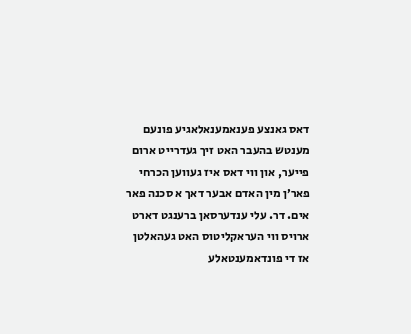דאס גאנצע פענאמענאלאגיע פונעם מענטש בהעבר האט זיך געדרייט ארום פייער, און ווי דאס איז געווען הכרחי פאר׳ן מין האדם אבער דאך א סכנה פאר אים. דר. עלי ענדערסאן ברענגט דארט ארויס ווי העראקליטוס האט געהאלטן אז די פונדאמענטאלע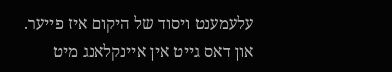עלעמענט ויסוד של היקום איז פייער. און דאס גייט אין איינקלאנג מיט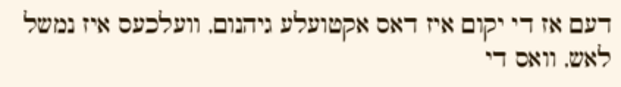דעם אז די יקום איז דאס אקטועלע גיהנום, וועלכעס איז נמשל לאש, וואס די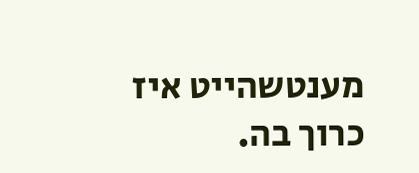מענטשהייט איז כרוך בה.